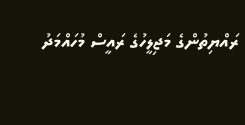ރައްޔިތުންގެ މަޖިލީހުގެ ރައީސް މުހައްމަދު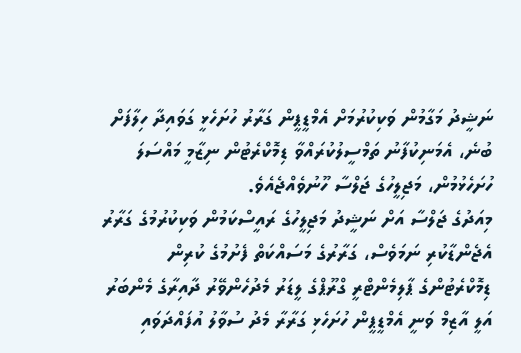ނަޝީދު މަގާމުން ވަކިކުރުމަށް އެމްޑީޕީން ގަރާރު ހުށަހެޅީ ގަވައިދާ ހިލާފަށް ބުނެ، އެމަނިކުފާނު ތަމްސީލުކުރައްވާ ޑިމޮކްރެޓުން ނިޒާމީ މައްސަލަ ހުށަހެޅުމުން، މަޖިލީހުގެ ޖަލްސާ ހޫނުވެއްޖެއެވެ.
މިއަދުގެ ޖަލްސާ އަށް ނަޝީދު މަޖިލީހުގެ ރައީސްކަމުން ވަކިކުރުމުގެ ގަރާރު އެޖެންޑާކުރި ނަމަވެސް، ގަރާރުގެ މަސައްކަތް ފެށުމުގެ ކުރިން ޑިމޮކްރެޓުންގެ ޕާލިމެންޓްރީ ގްރޫޕްގެ ލީޑަރު މެދުހެންވޭރު ދާއިރާގެ މެންބަރު އަލީ އާޒިމް ވަނީ އެމްޑީޕީން ހުށަހެޅި ގަރާރާ މެދު ސުވާލު އުފައްދަވައި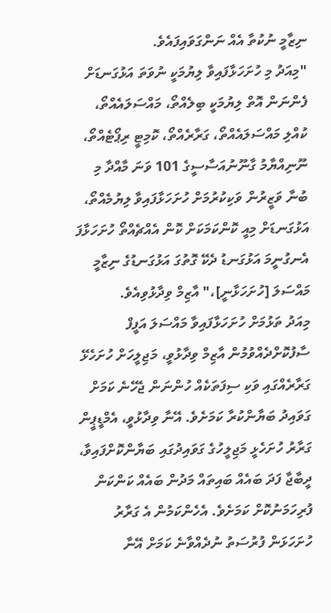ނިޒާމީ ނުކުތާ އެއް ނަންގަވައިފައެވެ.
"މިއަދު މި ހުށަހަޅާފައިވާ ލިޔުމަކީ ނުވަތަ އަޅުގަނޑަށް ފެންނަން އޮތް ލިޔުމަކީ ބިލެއްތޯ، މައްސަލައެއްތޯ، ކުއްލި މައްސަލައެއްތޯ، ގަރާރެއްތޯ، ކޮމިޓީ ރިޕޯޓެއްތޯ، ނޫނިއްޔާމު ގާނޫނުއަސާސީގެ 101 ވަނަ މާއްދާ މި ބުނާ ވަޒީރުން ވަކިކުރުމަށް ހުށަހަޅާފައިވާ ލިޔުމެއްތޯ، އަޅުގަނޑަށް މިއީ ކޮންކަމަކަށް ކޮން އެއްޗެއްތޯ ހުށަހަޅާފަ އެނގުނީމަ އަޅުގަނޑު ދެކޭ ގޮތުގަ އަޅުގަނޑުގެ ނިޒާމީ މައްސަލަ [ހުށަހަޅާނީ]،" އާޒިމް ވިދާޅުވިއެވެ.
މިއަދު ތަޅުމަށް ހުށަހަޅާފައިވާ މައްސަލަ އަފީފް ސާފުކޮށްދެއްވުމުން އާޒިމް ވިދާޅުވީ، މަޖިލީހަށް ހުށަހެޅޭ ގަރާރެއްގައި ވަކި ސިފަތަކެއް ހުންނަން ޖެހޭނެ ކަމަށް ގަވައިދު ބަޔާންކުރާ ކަމަށެވެ. އޭނާ ވިދާޅުވީ، އެމްޑީޕީން ގަރާރު ހުށަހެޅީ މަޖިލީހުގެ ގަވައިދުގައި ބަޔާންކޮށްފައިވާ، ދީބާޖާ ފަދަ ބައެއް ބައިތައް މަދުން ބައެއް ކަންކަން ފުރިހަމަނުކޮށް ކަމަށެވެ. އެހެންކަމުން އެ ގަރާރު ހުށަހަޅަން ފުރުސަތު ނުދެއްވާނެ ކަމަށް އޭނާ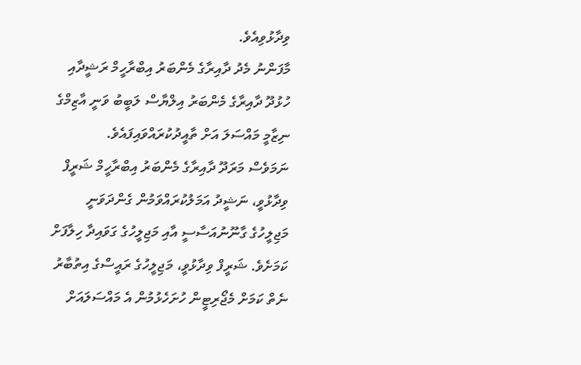ވިދާޅުވިއެވެ.
މާފަންނު މެދު ދާއިރާގެ މެންބަރު އިބްރާހީމް ރަޝީދާއި ހުޅުދޫ ދާއިރާގެ މެންބަރު އިލްޔާސް ލަބީބު ވަނީ އާޒިމްގެ ނިޒާމީ މައްސަލަ އަށް ތާއީދުކުރައްވައިފައެވެ.
ނަމަވެސް މަރަދޫ ދާއިރާގެ މެންބަރު އިބްރާހީމް ޝަރީފް ވިދާޅުވީ، ނަޝީދު އަމަލުކުރައްވަމުން ގެންދަވަނީ މަޖިލީހުގެ ގާނޫނުއަސާސީ އާއި މަޖިލީހުގެ ގަވައިދާ ހިލާފަށް ކަމަށެވެ. ޝަރީފް ވިދާޅުވީ، މަޖިލީހުގެ ރައީސްގެ އިތުބާރު ނެތް ކަމަށް މެޖޯރިޓީން ހުށަހެޅުމުން އެ މައްސަލައަށް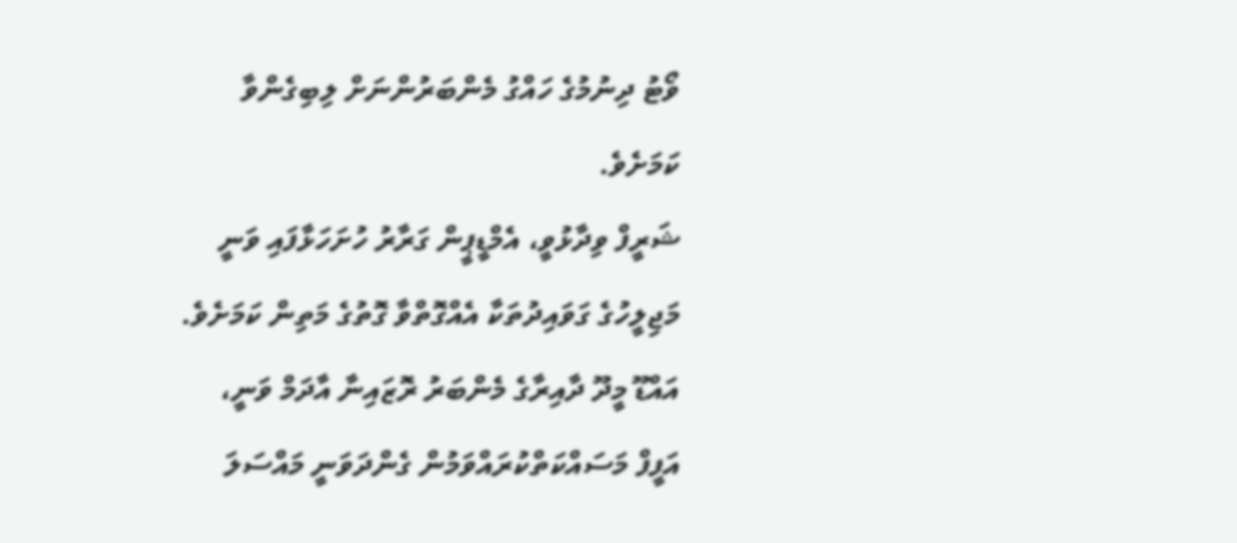ވޯޓު ދިނުމުގެ ހައްގު މެންބަރުންނަށް ލިބިގެންވާ ކަމަށެވެ.
ޝަރީފް ވިދާޅުވީ، އެމްޑީޕީން ގަރާރު ހުށަހަޅާފައި ވަނީ މަޖިލީހުގެ ގަވައިދުތަކާ އެއްގޮތްވާ ގޮތުގެ މަތިން ކަމަށެވެ.
އައްޑޫ މީދޫ ދާއިރާގެ މެންބަރު ރޮޒައިނާ އާދަމް ވަނީ، އަފީފް މަސައްކަތްކުރައްވަމުން ގެންދަވަނީ މައްސަލަ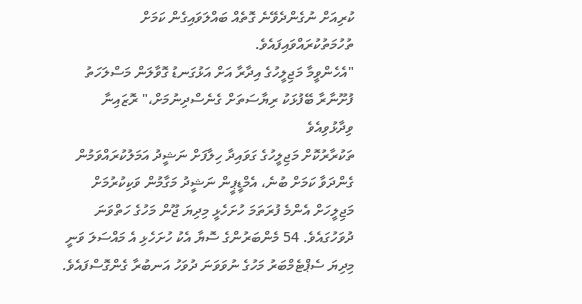ކުރިއަށް ނުގެންދެވޭނެ ގޮތެއް ބައްލަވައިގެން ކަމަށް ތުހުމަތުކުރައްވައިފައެވެ.
"އެހެންވީމާ މަޖިލީހުގެ އިދާރާ އަށް އަޅުގަނޑު ގޮވާލަން މަސްލަހަތު ފުށޫނާރާ ބޭފުޅަކު ރިޔާސަތަށް ގެނެސްދިނުމަށް،" ރޮޒައިނާ ވިދާޅުވިއެވެ
ތަކުރާރުކޮށް މަޖިލީހުގެ ގަވައިދާ ހިލާފަށް ނަޝީދު އަމަލުކުރައްވަމުން ގެންދަވާ ކަމަށް ބުނެ، އެމްޑީޕީން ނަޝީދު މަގާމުން ވަކިކުރުމަށް މަޖިލީހަށް އެންމެ ފުރަތަމަ ހުށަހެޅީ މިދިޔަ ޖޫން މަހުގެ ހަތްވަނަ ދުވަހުގައެވެ. 54 މެންބަރުންގެ ސޮޔާ އެކު ހުށަހެޅި އެ މައްސަލަ ވަނީ މިދިޔަ ސެޕްޓެމްބަރު މަހުގެ ނުވަވަނަ ދުވަހު އަނބުރާ ގެންގޮސްފައެވެ.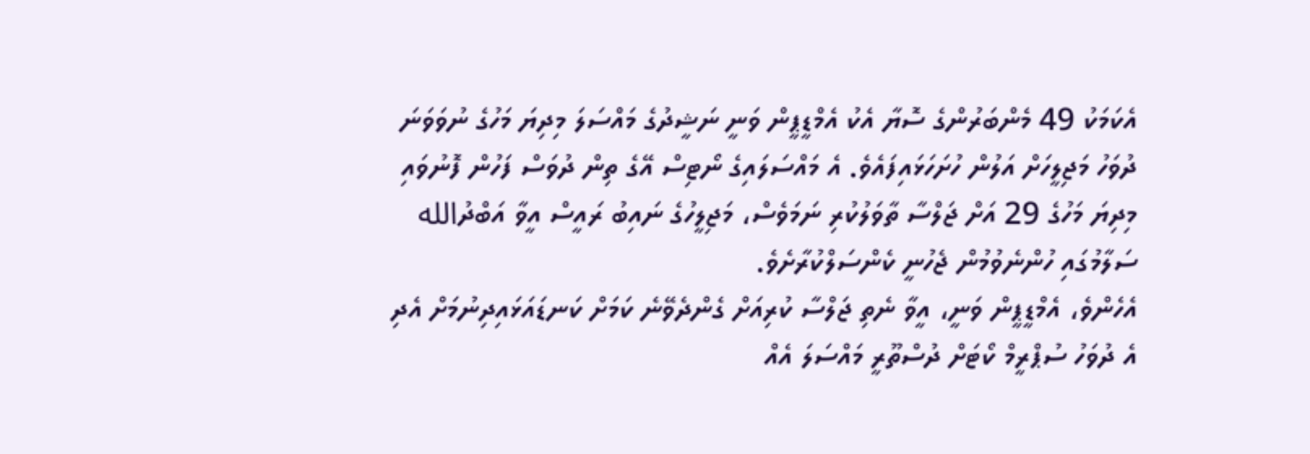އެކަމަކު 49 މެންބަރުންގެ ސޮޔާ އެކު އެމްޑީޕީން ވަނީ ނަޝީދުގެ މައްސަލަ މިދިޔަ މަހުގެ ނުވަވަނަ ދުވަހު މަޖިލީހަށް އަލުން ހުށަހަޅައިފައެވެ. އެ މައްސަލައިގެ ނޯޓިސް އޭގެ ތިން ދުވަސް ފަހުން ފޮނުވައި މިދިޔަ މަހުގެ 29 އަށް ޖަލްސާ ތާވަލުކުރި ނަމަވެސް، މަޖިލީހުގެ ނައިބު ރައީސް އީވާ އަބްދުالله ސަލާމުގައި ހުންނެވުމުން ޖެހުނީ ކެންސަލްކުރާށެވެ.
އެހެންވެ، އެމްޑީޕީން ވަނީ، އީވާ ނެތި ޖަލްސާ ކުރިއަށް ގެންދެވޭނެ ކަމަށް ކަނޑައަޅައިދިނުމަށް އެދި އެ ދުވަހު ސުޕްރީމް ކޯޓަށް ދުސްތޫރީ މައްސަލަ އެއް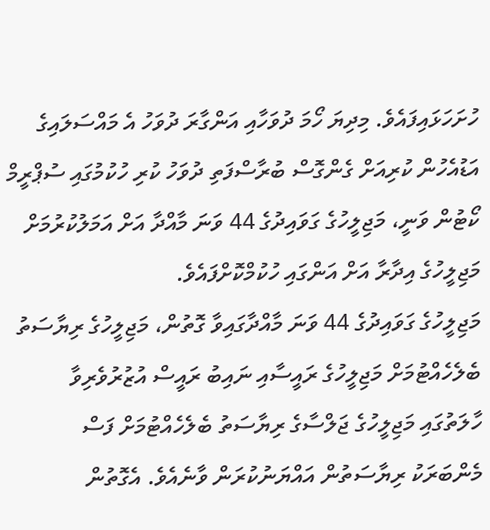ހުށަހަޅައިފައެވެ. މިދިޔަ ހޯމަ ދުވަހާއި އަންގާރަ ދުވަހު އެ މައްސަލައިގެ އަޑުއެހުން ކުރިއަށް ގެންގޮސް ބުރާސްފަތި ދުވަހު ކުރި ހުކުމުގައި ސުޕްރީމް ކޯޓުން ވަނީ، މަޖިލީހުގެ ގަވައިދުގެ 44 ވަނަ މާއްދާ އަށް އަމަލުކުރުމަށް މަޖިލީހުގެ އިދާރާ އަށް އަންގައި ހުކުމްކޮށްފައެވެ.
މަޖިލީހުގެ ގަވައިދުގެ 44 ވަނަ މާއްދާގައިވާ ގޮތުން، މަޖިލީހުގެ ރިޔާސަތު ބެލެހެއްޓުމަށް މަޖިލީހުގެ ރައީސާއި ނައިބު ރައީސް އުޒުރުވެރިވާ ހާލަތުގައި މަޖިލީހުގެ ޖަލްސާގެ ރިޔާސަތު ބެލެހެއްޓުމަށް ފަސް މެންބަރަކު ރިޔާސަތުން އައްޔަނުކުރަން ވާނެއެވެ. އެގޮތުން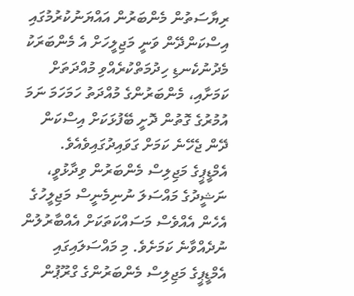ރިޔާސަތުން މެންބަރުން އައްޔަނުކުރުމުގައި އިސްކަންދޭން ވަނީ މަޖިލީހަށް އެ މެންބަރަކު މެދުނުކެނޑި ހިދުމަތްކުރެއްވި މުއްދަތަށް ކަމަށާއި، މެންބަރުންގެ މުއްދަތު ހަމަހަމަ ނަމަ އުމުރުގެ ގޮތުން ދޮށީ ބޭފުޅަކަށް އިސްކަން ދޭން ޖެހޭނެ ކަމަށް ގަވައިދުގައިވެއެވެ.
އެމްޑީޕީގެ މަޖިލިސް މެންބަރުން ވިދާޅުވީ، ނަޝީދުގެ މައްސަލަ ނުނިމެނީސް މަޖިލީހުގެ އެހެން އެއްވެސް މަސައްކަތަކަށް އެއްބާރުލުން ނުދެއްވާނެ ކަމަށެވެ. މި މައްސަލައިގައި އެމްޑީޕީގެ މަޖިލިސް މެންބަރުންގެ ގްރޫޕުން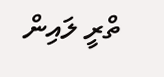ތްރީ ލައިން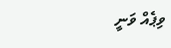ވިޕެއް ވަނީ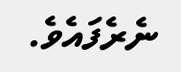ނެރެފައެވެ.